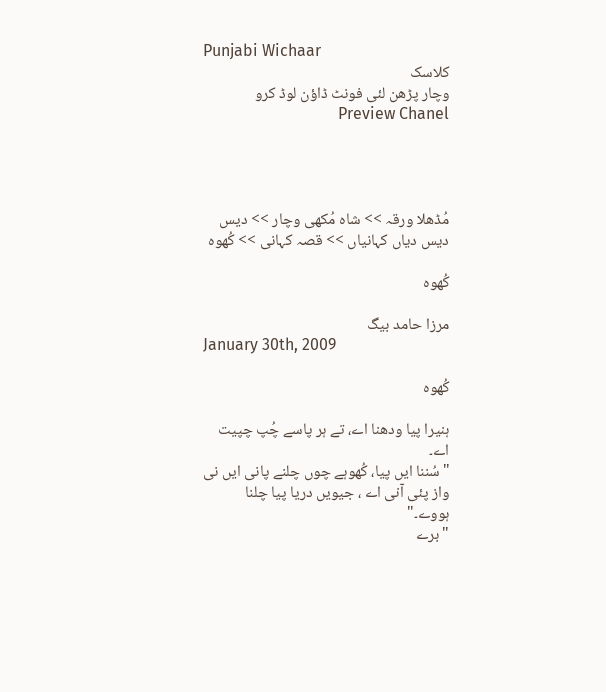Punjabi Wichaar
کلاسک
وچار پڑھن لئی فونٹ ڈاؤن لوڈ کرو Preview Chanel




مُڈھلا ورقہ >> شاہ مُکھی وچار >> دیس دیس دیاں کہانیاں >> قصہ کہانی >> کُھوہ

کُھوہ

مرزا حامد بیگ
January 30th, 2009

کُھوہ

ہنیرا پیا ودھنا اے، تے ہر پاسے چُپ چپیت اے۔
"سُننا ایں پیا، کُھوہے چوں چلنے پانی ایں نی واز پئی آنی اے ، جیویں دریا پیا چلنا ہووے۔"
"برے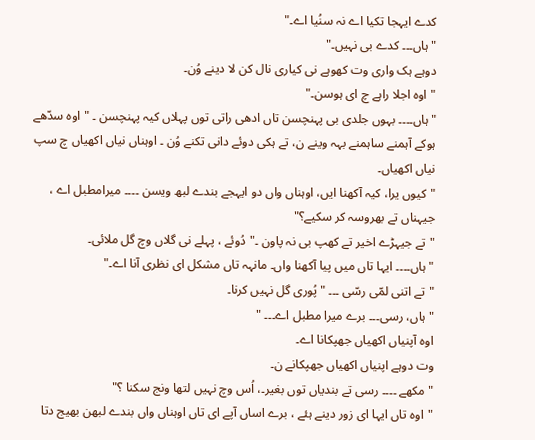کدے ایہجا تکیا اے نہ سنُیا اے۔"
"ہاں۔۔۔ کدے بی نہیں۔"
دوہے ہک واری وت کھوہے نی کیاری نال کن لا دینے وُن۔
"اوہ اجلا راہے چ ای ہوسن۔"
"ہاں۔۔۔۔ بہوں جلدی بی پہنچسن تاں ادھی راتی توں پہلاں کیہ پہنچسن ۔ "اوہ سدّھے ہوکے آہمنے ساہمنے بہہ وینے ن، تے ہکی دوئے دانی تکنے وُن ۔ اوہناں نیاں اکھیاں چ سپ نیاں اکھیاں۔
"کیوں یرا، کیہ آکھنا ایں، اوہناں واں دو ایہجے بندے لبھ ویسن ۔۔۔۔ میرامطبل اے ، جیہناں تے بھروسہ کر سکیے؟"
"تے جیہڑے اخیر تے کھپ بی نہ پاون ۔"دُوئے ، پہلے نی گلاں وچ گل ملائی۔
"ہاں۔۔۔۔ ایہا تاں میں پیا آکھنا واں۔ مانہہ تاں مشکل ای نظری آنا اے۔"
"تے اتنی لمّی رسّی ۔۔۔ "پُوری گل نہیں کرنا۔
"ہاں، رسی۔۔۔ برے میرا مطبل اے۔۔۔ "
اوہ آپنیاں اکھیاں جھپکانا اے۔
وت دوہے اپنیاں اکھیاں جھپکانے ن۔
"مکھے ۔۔۔۔ رسی تے بندیاں توں بغیر۔، اُس وچ نہیں لتھا ونج سکنا ؟"
"اوہ تاں ایہا ای زور دینے ہئے ، برے اساں آپے ای تاں اوہناں واں بندے لبھن بھیج دتا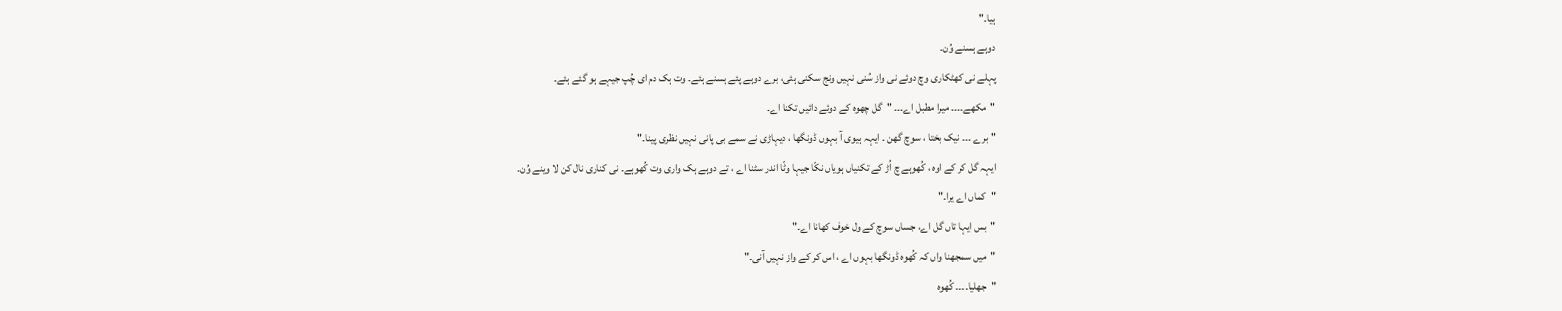ہیا۔"
دوہے ہسنے وُن۔
پہلے نی کھٹکاری وچ دوئے نی واز سُنی نہیں ونج سکنی ہئی، برے دوہے پئے ہسنے ہئے۔ وت ہک دم ای چُپ جیہے ہو گئے ہئے۔
"مکھے۔۔۔۔ میرا مطبل اے۔۔۔ "گل چھوہ کے دوئے دائیں تکنا اے۔
"برے ۔۔۔ نیک بختا ، سوچ گھن ۔ ایہہ ہیوی آ بہوں ڈونگھا ، دیہاڑی نے سمے بی پانی نہیں نظری پینا۔"
ایہہ گل کر کے اوہ ، کُھوہے چ اُڑ کے تکنیاں ہویاں نکّا جیہا وٹّا اندر سٹنا اے ، تے دوہے ہک واری وت کُھوہے۔ نی کناری نال کن لا وینے وُن۔
"کماں اے یرا۔"
"بس ایہا تاں گل اے، جساں سوچ کے ول خوف کھانا اے۔"
"میں سمجھنا واں کہ کُھوہ ڈونگھا بہوں اے ، اس کر کے واز نہیں آنی۔"
"جھلیا۔۔۔۔ کُھوہ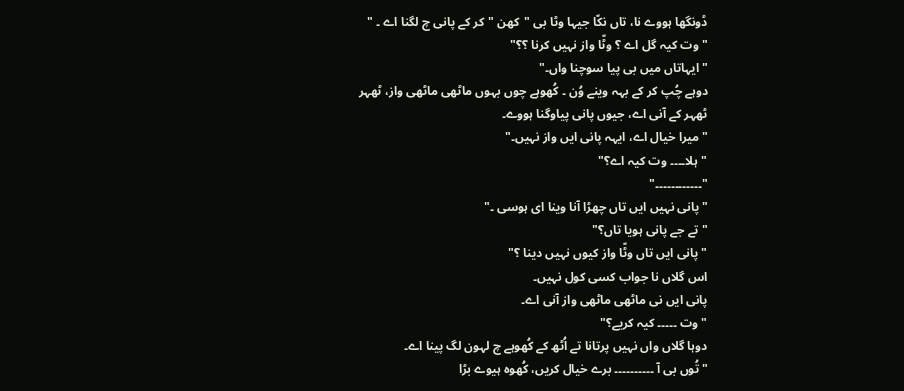ڈونگھا ہووے نا، تاں نکّا جیہا وٹا بی "کھن "کر کے پانی چ لگنا اے ۔ "
"وت کیہ گل اے ؟ وٹّا واز نہیں کرنا ؟؟"
"ایہاتاں میں بی پیا سوچنا واں۔"
دوہے چُپ کر کے بہہ وینے وُن ۔ کُھوہے چوں بہوں ماٹھی ماٹھی واز، ٹھہر ٹھہر کے آنی اے، جیوں پانی پیاوگنا ہووے۔
"میرا خیال اے، ایہہ پانی ایں واز نہیں۔"
"ہلا۔۔۔۔ وت کیہ اے؟"
"۔۔۔۔۔۔۔۔۔۔۔۔"
"پانی نہیں ایں تاں چھڑا آنا وینا ای ہوسی ۔"
"تے جے پانی ہویا تاں؟"
" پانی ایں تاں وٹّا واز کیوں نہیں دینا ؟"
اس گلاں نا جواب کسی کول نہیں۔
پانی ایں نی ماٹھی ماٹھی واز آنی اے۔
"وت ۔۔۔۔۔ کیہ کریے؟"
دوہا گلاں واں نہیں پرتانا تے اُٹھ کے کُھوہے چ لہون لگ پینا اے۔
"تُوں بی آ ۔۔۔۔۔۔۔۔۔۔ برے خیال کریں، کُھوہ ہیوے بڑا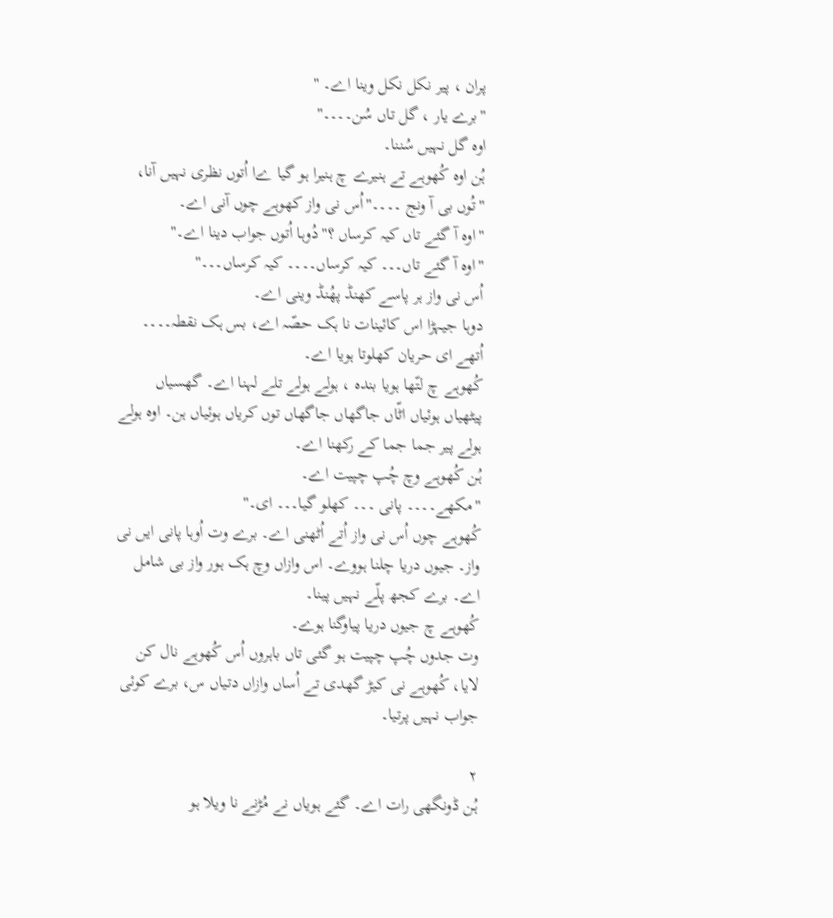پران ، پیر نکل نکل وینا اے۔ "
"برے یار ، گل تاں سُن۔۔۔۔"
اوہ گل نہیں سُننا۔
ہُن اوہ کُھوہے تے ہنیرے چ ہنیرا ہو گیا ےا اُتوں نظری نہیں آنا،
"تُوں بی آ ونج ۔۔۔۔"اُس نی واز کھوہے چوں آنی اے۔
"اوہ آ گئے تاں کیہ کرساں ؟"دُوہا اُتوں جواب دینا اے۔"
"اوہ آ گئے تاں۔۔۔ کیہ کرساں۔۔۔۔ کیہ کرساں۔۔۔"
اُس نی واز ہر پاسے کھنڈ پھُنڈ وینی اے۔
دوہا جیہڑا اس کائینات نا ہک حصّہ اے، بس ہک نقطہ۔۔۔۔ اُتھے ای حریان کھلوتا ہویا اے۔
کُھوہے چ لتّھا ہویا بندہ ، ہولے ہولے تلے لہنا اے۔ گھسیاں پیٹھیاں ہوئیاں اٹّاں جاگھاں جاگھاں توں کریاں ہوئیاں ہن۔ اوہ ہولے ہولے پیر جما جما کے رکھنا اے۔
ہُن کُھوہے وچ چُپ چپیت اے۔
"مکھے۔۔۔۔ پانی ۔۔۔ کھلو گیا۔۔۔ ای۔"
کُھوہے چوں اُس نی واز اُتے اُٹھنی اے۔ برے وت اُوہا پانی ایں نی واز۔ جیوں دریا چلنا ہووے۔ اس وازاں وچ ہک ہور واز بی شامل اے۔ برے کجھ پلّے نہیں پینا۔
کُھوہے چ جیوں دریا پیاوگنا ہوے۔
وت جدوں چُپ چپیت ہو گئی تاں باہروں اُس کُھوہے نال کن لایا، کُھوہے نی کیڑ گھدی تے اُساں وازاں دتیاں س، برے کوئی جواب نہیں پرتیا۔

٢
ہُن ڈونگھی رات اے۔ گئے ہویاں نے مُڑنے نا ویلا ہو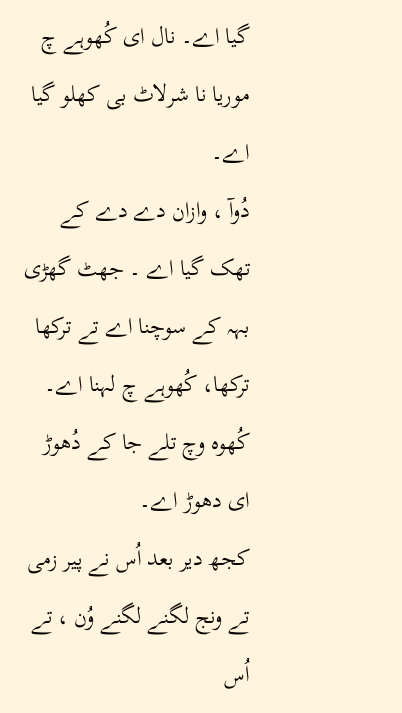گیا اے۔ نال ای کُھوہے چ موریا نا شرلاٹ بی کھلو گیا اے۔
دُوآ ، وازان دے دے کے تھک گیا اے ۔ جھٹ گھڑی بہہ کے سوچنا اے تے ترکھا ترکھا، کُھوہے چ لہنا اے۔
کُھوہ وچ تلے جا کے دُھوڑ ای دھوڑ اے۔
کجھ دیر بعد اُس نے پیر زمی تے ونج لگنے لگنے وُن ، تے اُس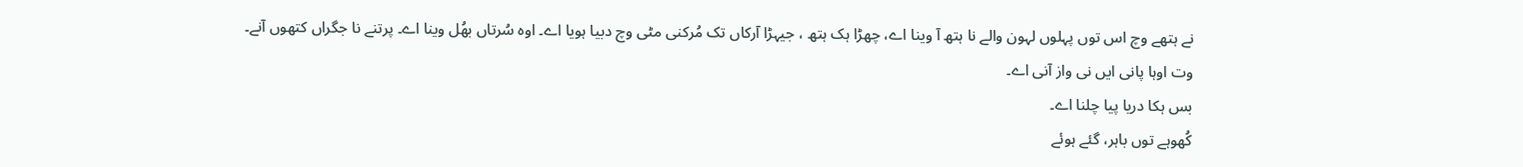نے ہتھے وچ اس توں پہلوں لہون والے نا ہتھ آ وینا اے، چھڑا ہک ہتھ ، جیہڑا آرکاں تک مُرکنی مٹی وچ دبیا ہویا اے۔ اوہ سُرتاں بھُل وینا اے۔ پرتنے نا جگراں کتھوں آنے۔ وت اوہا پانی ایں نی واز آنی اے۔
بس ہکا دریا پیا چلنا اے۔
کُھوہے توں باہر، گئے ہوئے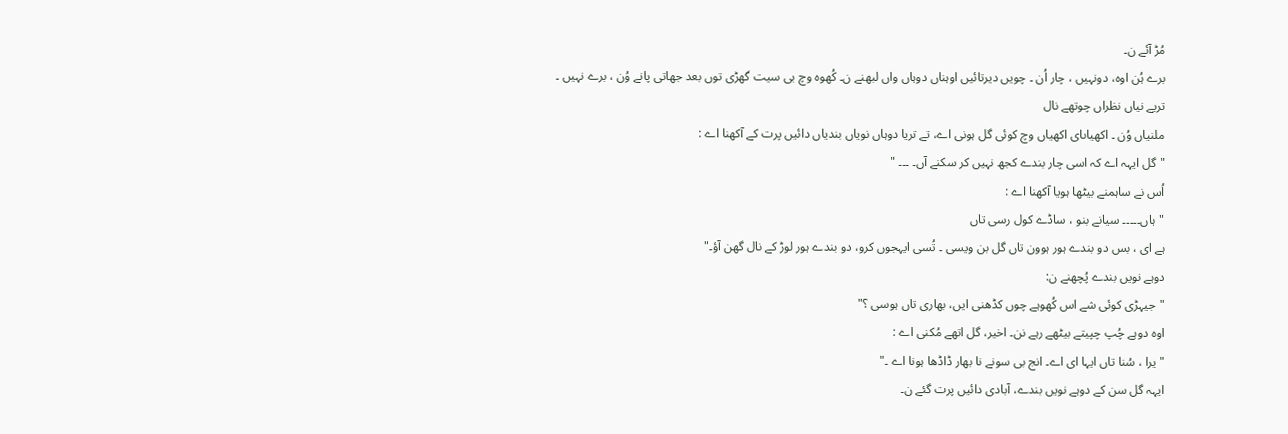مُڑ آئے ن۔
برے ہُن اوہ، دونہیں ، چار اُن ۔ چویں دیرتائیں اوہناں دوہاں واں لبھنے ن۔ کُھوہ وچ بی سیت گھڑی توں بعد جھاتی پانے وُن ، برے نہیں ۔
تریے نیاں نظراں چوتھے نال
ملنیاں وُن ۔ اکھیاںای اکھیاں وچ کوئی گل ہونی اے، تے تریا دوہاں نویاں بندیاں دائیں پرت کے آکھنا اے :
"گل ایہہ اے کہ اسی چار بندے کجھ نہیں کر سکنے آں۔ ۔۔۔ "
اُس نے ساہمنے بیٹھا ہویا آکھنا اے :
"ہاں۔۔۔۔۔ سیانے بنو ، ساڈے کول رسی تاں
ہے ای ، بس دو بندے ہور ہوون تاں گل بن ویسی ۔ تُسی ایہجوں کرو، دو بندے ہور لوڑ کے نال گھن آؤ۔"
دوہے نویں بندے پُچھنے ن:
"جیہڑی کوئی شے اس کُھوہے چوں کڈھنی ایں، بھاری تاں ہوسی ؟"
اوہ دوہے چُپ چپیتے بیٹھے رہے نن۔ اخیر، گل اتھے مُکنی اے :
"یرا ، سُنا تاں ایہا ای اے۔ انج بی سونے نا بھار ڈاڈھا ہونا اے ۔"
ایہہ گل سن کے دوہے نویں بندے، آبادی دائیں پرت گئے ن۔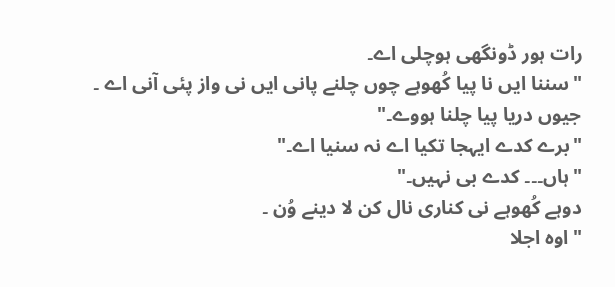رات ہور ڈونگھی ہوچلی اے۔
"سننا ایں نا پیا کُھوہے چوں چلنے پانی ایں نی واز پئی آنی اے ۔ جیوں دریا پیا چلنا ہووے۔"
"برے کدے ایہجا تکیا اے نہ سنیا اے۔"
"ہاں۔۔۔ کدے بی نہیں۔"
دوہے کُھوہے نی کناری نال کن لا دینے وُن ۔
"اوہ اجلا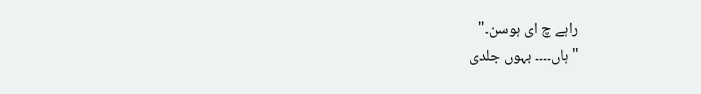راہے چ ای ہوسن۔"
"ہاں۔۔۔۔ بہوں جلدی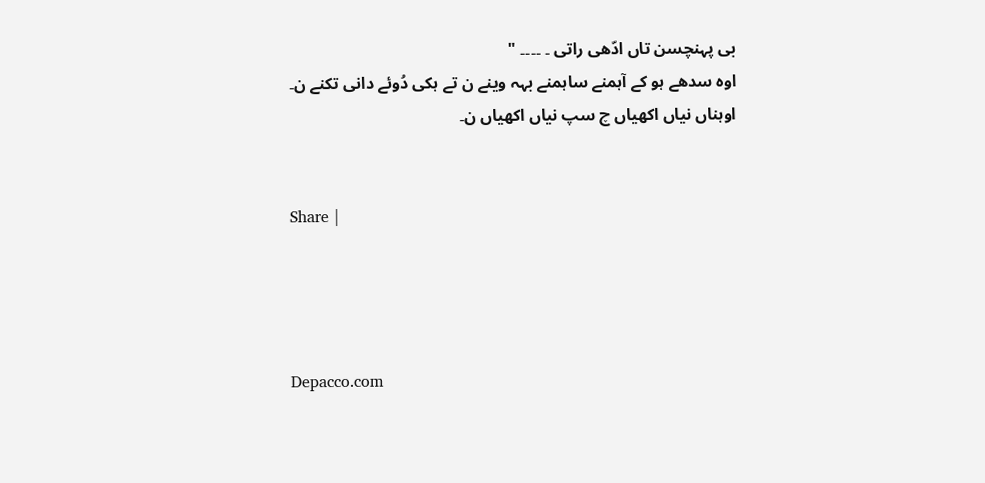بی پہنچسن تاں ادّھی راتی ۔ ۔۔۔۔ "
اوہ سدھے ہو کے آہمنے ساہمنے بہہ وینے ن تے ہکی دُوئے دانی تکنے ن۔
اوہناں نیاں اکھیاں چ سپ نیاں اکھیاں ن۔


Share |




Depacco.com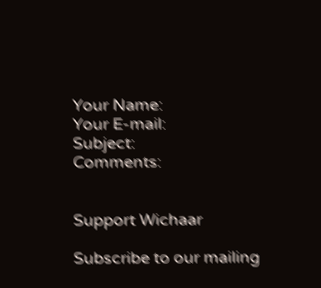Your Name:
Your E-mail:
Subject:
Comments:


Support Wichaar

Subscribe to our mailing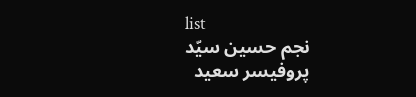list
نجم حسین سیّد
پروفیسر سعید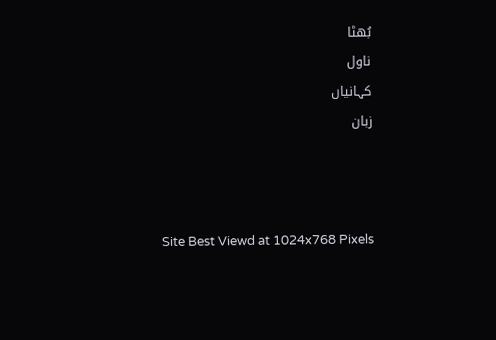بُھٹا
ناول
کہانیاں
زبان



Site Best Viewd at 1024x768 Pixels